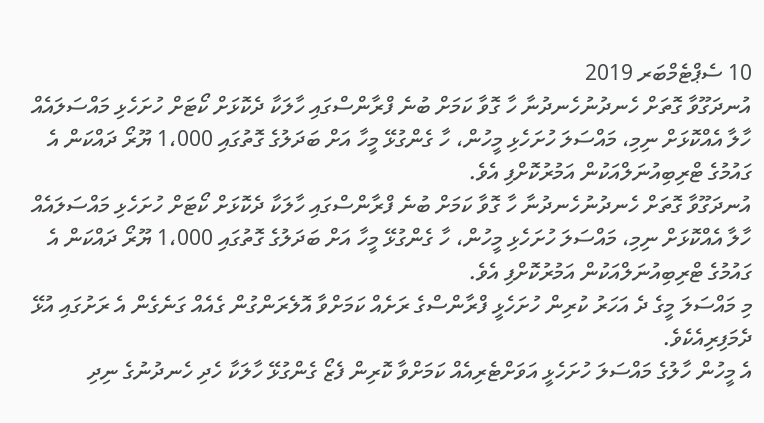10 ސެޕްޓެމްބަރ 2019
އުނދަގޫވާ ގޮތަށް ހެނދުނުހެނދުނާ ހާ ގޮވާ ކަމަށް ބުނެ ފްރާންސްގައި ހާލަކާ ދެކޮޅަށް ކޯޓަށް ހުށަހެޅި މައްސަލައެއް ހާލާ އެއްކޮޅަށް ނިމި، މައްސަލަ ހުށަހެޅި މީހުން، ހާ ގެންގުޅޭ މީހާ އަށް ބަދަލުގެ ގޮތުގައި 1،000 ޔޫރޯ ދައްކަން އެ ގައުމުގެ ޓްރިބިއުނަލްއަކުން އަމުރުކޮށްފި އެވެ.
އުނދަގޫވާ ގޮތަށް ހެނދުނުހެނދުނާ ހާ ގޮވާ ކަމަށް ބުނެ ފްރާންސްގައި ހާލަކާ ދެކޮޅަށް ކޯޓަށް ހުށަހެޅި މައްސަލައެއް ހާލާ އެއްކޮޅަށް ނިމި، މައްސަލަ ހުށަހެޅި މީހުން، ހާ ގެންގުޅޭ މީހާ އަށް ބަދަލުގެ ގޮތުގައި 1،000 ޔޫރޯ ދައްކަން އެ ގައުމުގެ ޓްރިބިއުނަލްއަކުން އަމުރުކޮށްފި އެވެ.
މި މައްސަލަ މީގެ ދެ އަހަރު ކުރިން ހުށަހެޅީ ފްރާންސްގެ ރަށެއް ކަމަށްވާ އޮލެރަންގުން ގެއެއް ގަނެގެން އެ ރަށުގައި އުޅޭ ދެމަފިރިއެކެވެ.
އެ މީހުން ހާލުގެ މައްސަލަ ހުށަހެޅީ އަވަށްޓެރިއެއް ކަމަށްވާ ކޮރިން ފެޒޯ ގެންގުޅޭ ހާލަކާ ހެދި ހެނދުނުގެ ނިދި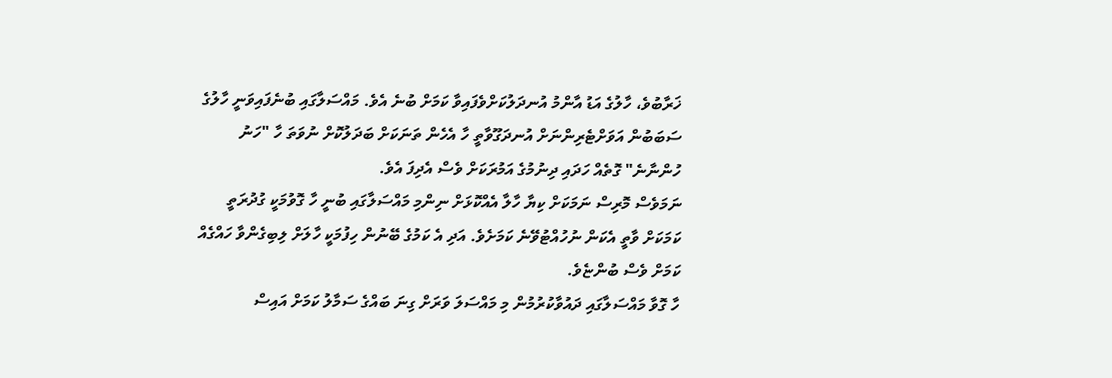ޚަރާބުވެ، ހާލުގެ އަޑު އާންމު އުނދަލުކަށްވެފައިވާ ކަމަށް ބުނެ އެވެ. މައްސަލާގައި ބުނެފައިވަނީ ހާލުގެ ސަބަބުން އަވަށްޓެރިންނަށް އުނދަގޫވާތީ ހާ އެހެން ތަނަކަށް ބަދަލުކޮށް ނުވަތަ ހާ "ހަނު ހުންނާނެ" ގޮތެއް ހަދައި ދިނުމުގެ އަމުރަކަށް ވެސް އެދިފަ އެވެ.
ނަމަވެސް މޮރިސް ނަމަކަށް ކިޔާ ހާލާ އެއްކޮޅަށް ނިންމި މައްސަލާގައި ބުނީ ހާ ގޮވުމަކީ ގުދުރަތީ ކަމަކަށް ވާތީ އެކަން ނުހުއްޓުވޭނެ ކަމަށެވެ. އަދި އެ ކަމުގެ ބޭނުން ހިފުމަކީ ހާލަށް ލިބިގެންވާ ހައްގެއް ކަމަށް ވެސް ބުންޏެވެ.
ހާ ގޮވާ މައްސަލާގައި ދައުވާކުރުމުން މި މައްސަލަ ވަރަށް ގިނަ ބައްގެ ސަމާލު ކަމަށް އައިސް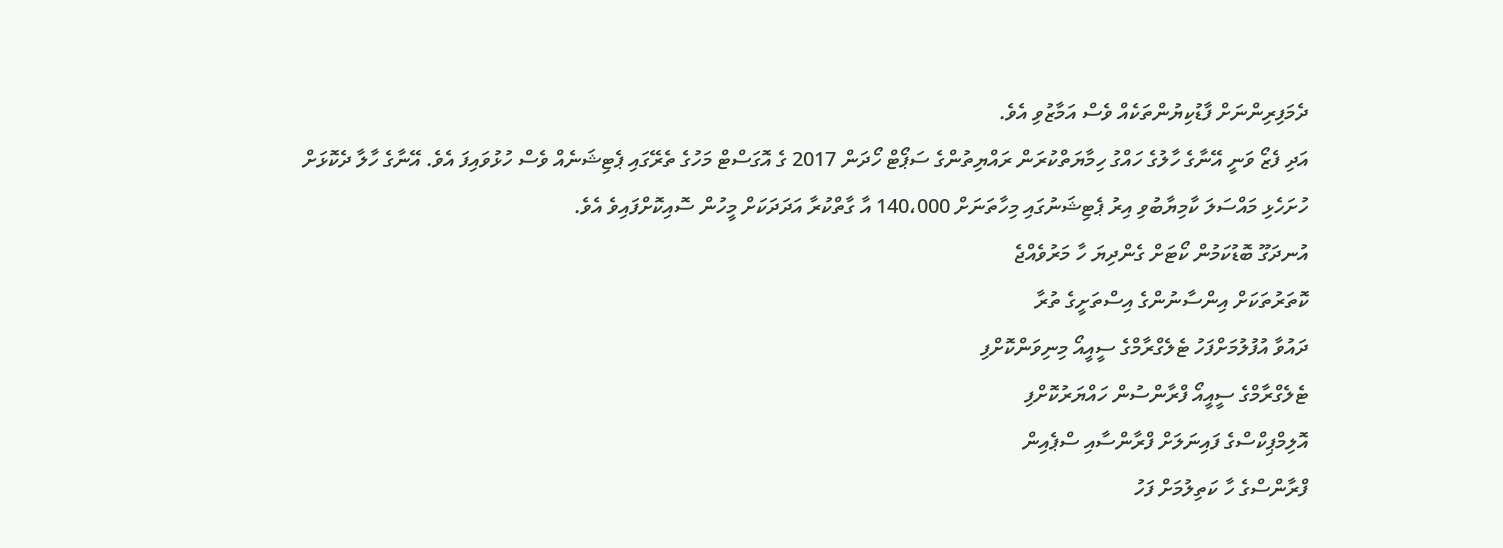ދެމަފިރިންނަށް ފާޑުކިޔުންތަކެއް ވެސް އަމާޒުވި އެވެ.
އަދި ފެޒޯ ވަނީ އޭނާގެ ހާލުގެ ހައްގު ހިމާޔަތްކުރަން ރައްޔިތުންގެ ސަޕޯޓް ހޯދަން 2017 ގެ އޮގަސްޓް މަހުގެ ތެރޭގައި ޕެޓިޝަނެއް ވެސް ހުޅުވައިފަ އެވެ. އޭނާގެ ހާލާ ދެކޮޅަށް ހުށަހެޅި މައްސަލަ ކާމިޔާބުވި އިރު ޕެޓިޝަނުގައި މިހާތަނަށް 140،000 އާ ގާތްކުރާ އަދަދަކަށް މީހުން ސޮއިކޮށްފައިވެ އެވެ.
އުނދަގޫ ބޮޑުކަމުން ކޯޓަށް ގެންދިޔަ ހާ މަރުވެއްޖެ
ކޮތަރުތަކަށް އިންސާނުންގެ އިސްތަށީގެ ތުރާ
ދައުވާ އުފުލުމަށްފަހު ޓެލެގްރާމްގެ ސީއީއޯ މިނިވަންކޮށްފި
ޓެލެގްރާމްގެ ސީއީއޯ ފްރާންސުން ހައްޔަރުކޮށްފި
އޮލިމްޕިކްސްގެ ފައިނަލަށް ފްރާންސާއި ސްޕެއިން
ފްރާންސްގެ ހާ ކަތިލުމަށް ފަހު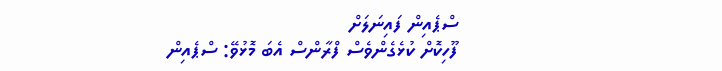ސްޕެއިން ފައިނަލަށް
ފޫހިކޮށް ކުޅެގެންވެސް ފްރާންސް އެބަ މޮޅުވޭ: ސްޕެއިން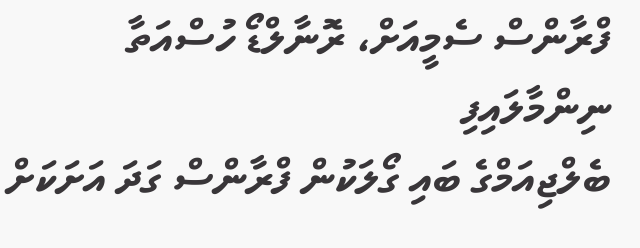ފްރާންސް ސެމީއަށް، ރޮނާލްޑޯ ހުސްއަތާ ނިންމާލައިފި
ބެލްޖިއަމްގެ ބައި ގޯލަކުން ފްރާންސް ގަދަ އަށަކަށް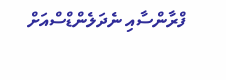ފްރާންސާއި ނެދަލެންޑްސްއަށް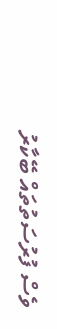ވެސް ފުރުސަތުތައް ބޭކާރު